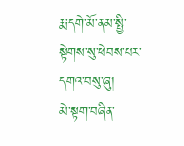རྨ་དགེ་མོ་ནམ་སྤྱི་སྟེགས་སུ་ཕེབས་པར་དགའ་བསུ་ཞུ།
མེ་སྟག་བཞིན་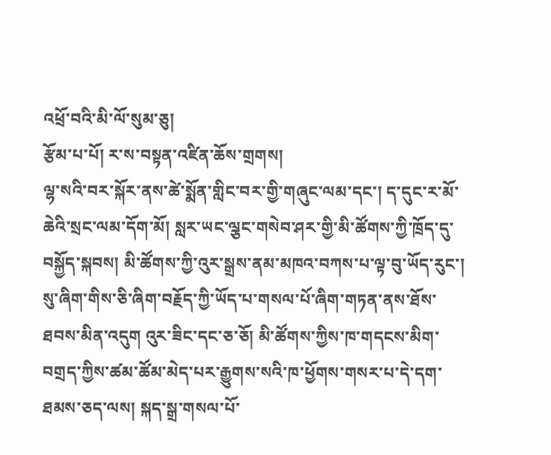འཕྲོ་བའི་མི་ལོ་སུམ་ཅུ།
རྩོམ་པ་པོ། ར་ས་བསྟན་འཛིན་ཆོས་གྲགས།
ལྷ་སའི་བར་སྐོར་ནས་ཚེ་སྨོན་གླིང་བར་གྱི་གཞུང་ལམ་དང་། ད་དུང་ར་མོ་ཆེའི་སྲང་ལམ་དོག་མོ། སླར་ཡང་ལྕང་གསེབ་ཤར་གྱི་མི་ཚོགས་ཀྱི་ཁྲོད་དུ་བསྐྱོད་སྐབས། མི་ཚོགས་ཀྱི་འུར་སྒྲས་ནམ་མཁའ་བཀས་པ་ལྟ་བུ་ཡོད་རུང་། སུ་ཞིག་གིས་ཅི་ཞིག་བརྗོད་ཀྱི་ཡོད་པ་གསལ་པོ་ཞིག་གཏན་ནས་ཐོས་ཐབས་མིན་འདུག འུར་ཟིང་དང་ཅ་ཅོ། མི་ཚོགས་ཀྱིས་ཁ་གདངས་མིག་བགྲད་ཀྱིས་ཚམ་ཚོམ་མེད་པར་རྒྱུགས་སའི་ཁ་ཕྱོགས་གསར་པ་དེ་དག་ཐམས་ཅད་ལས། སྐད་སྒྲ་གསལ་པོ་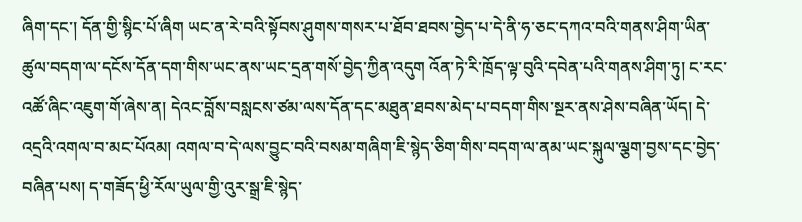ཞིག་དང་། དོན་གྱི་སྙིང་པོ་ཞིག ཡང་ན་རེ་བའི་སྟོབས་ཤུགས་གསར་པ་ཐོབ་ཐབས་བྱེད་པ་དེ་ནི་ཧ་ཅང་དཀའ་བའི་གནས་ཤིག་ཡིན་ཚུལ་བདག་ལ་དངོས་དོན་དག་གིས་ཡང་ནས་ཡང་དྲན་གསོ་བྱེད་ཀྱིན་འདུག འོན་ཏེ་རི་ཁྲོད་ལྟ་བུའི་དབེན་པའི་གནས་ཤིག་ཏུ། ང་རང་འཚོ་ཞིང་འཇུག་གོ་ཞེས་ན། དེའང་བློས་བསླངས་ཙམ་ལས་དོན་དང་མཐུན་ཐབས་མེད་པ་བདག་གིས་སྔར་ནས་ཤེས་བཞིན་ཡོད། དེ་འདྲའི་འགལ་བ་མང་པོའམ། འགལ་བ་དེ་ལས་བྱུང་བའི་བསམ་གཞིག་ཇི་སྙེད་ཅིག་གིས་བདག་ལ་ནམ་ཡང་སྐུལ་ལྕག་བྱས་དང་བྱེད་བཞིན་པས། ད་གཟོད་ཕྱི་རོལ་ཡུལ་གྱི་འུར་སྒྲ་ཇི་སྙེད་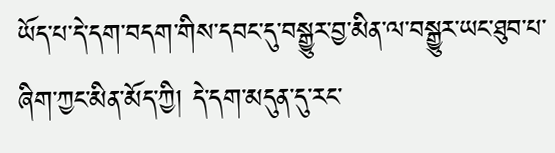ཡོད་པ་དེ་དག་བདག་གིས་དབང་དུ་བསྒྱུར་བྱ་མིན་ལ་བསྒྱུར་ཡང་ཐུབ་པ་ཞིག་ཀྱང་མིན་མོད་ཀྱི། དེ་དག་མདུན་དུ་རང་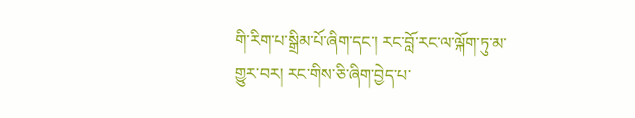གི་རིག་པ་སྒྲིམ་པོ་ཞིག་དང་། རང་བློ་རང་ལ་ལྐོག་ཏུ་མ་གྱུར་བར། རང་གིས་ཅི་ཞིག་བྱེད་པ་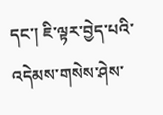དང་། ཇི་ལྟར་བྱེད་པའི་འདེམས་གསེས་ཤེས་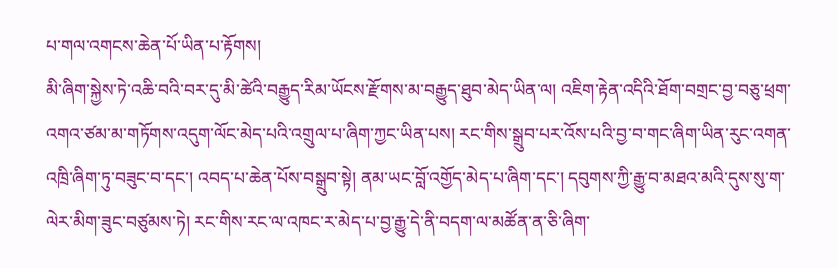པ་གལ་འགངས་ཆེན་པོ་ཡིན་པ་རྟོགས།
མི་ཞིག་སྐྱེས་ཏེ་འཆི་བའི་བར་དུ་མི་ཚེའི་བརྒྱུད་རིམ་ཡོངས་རྫོགས་མ་བརྒྱུད་ཐུབ་མེད་ཡིན་ལ། འཇིག་རྟེན་འདིའི་ཐོག་བགྲང་བྱ་བཅུ་ཕྲག་འགའ་ཙམ་མ་གཏོགས་འདུག་ལོང་མེད་པའི་འགྲུལ་པ་ཞིག་ཀྱང་ཡིན་པས། རང་གིས་སྒྲུབ་པར་འོས་པའི་བྱ་བ་གང་ཞིག་ཡིན་རུང་འགན་འཁྲི་ཞིག་ཏུ་བཟུང་བ་དང་། འབད་པ་ཆེན་པོས་བསྒྲུབ་སྟེ། ནམ་ཡང་བློ་འགྱོད་མེད་པ་ཞིག་དང་། དབུགས་ཀྱི་རྒྱུ་བ་མཐའ་མའི་དུས་སུ་ག་ལེར་མིག་ཟུང་བཙུམས་ཏེ། རང་གིས་རང་ལ་འཁང་ར་མེད་པ་བྱ་རྒྱུ་དེ་ནི་བདག་ལ་མཚོན་ན་ཅི་ཞིག་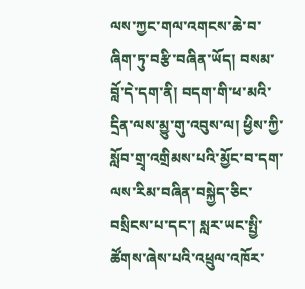ལས་ཀྱང་གལ་འགངས་ཆེ་བ་ཞིག་ཏུ་བརྩི་བཞིན་ཡོད། བསམ་བློ་དེ་དག་ནི། བདག་གི་ཕ་མའི་དྲིན་ལས་མྱུ་གུ་འབུས་ལ། ཕྱིས་ཀྱི་སློབ་གྲྭ་འགྲིམས་པའི་མྱོང་བ་དག་ལས་རིམ་བཞིན་བསྐྱེད་ཅིང་བསྲིངས་པ་དང་། སླར་ཡང་སྤྱི་ཚོགས་ཞེས་པའི་འཕྲུལ་འཁོར་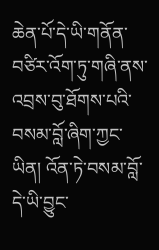ཆེན་པོ་དེ་ཡི་གནོན་བཙིར་འོག་ཏུ་གཞི་ནས་འབྲས་བུ་ཐོགས་པའི་བསམ་བློ་ཞིག་ཀྱང་ཡིན། འོན་ཏེ་བསམ་བློ་དེ་ཡི་བྱུང་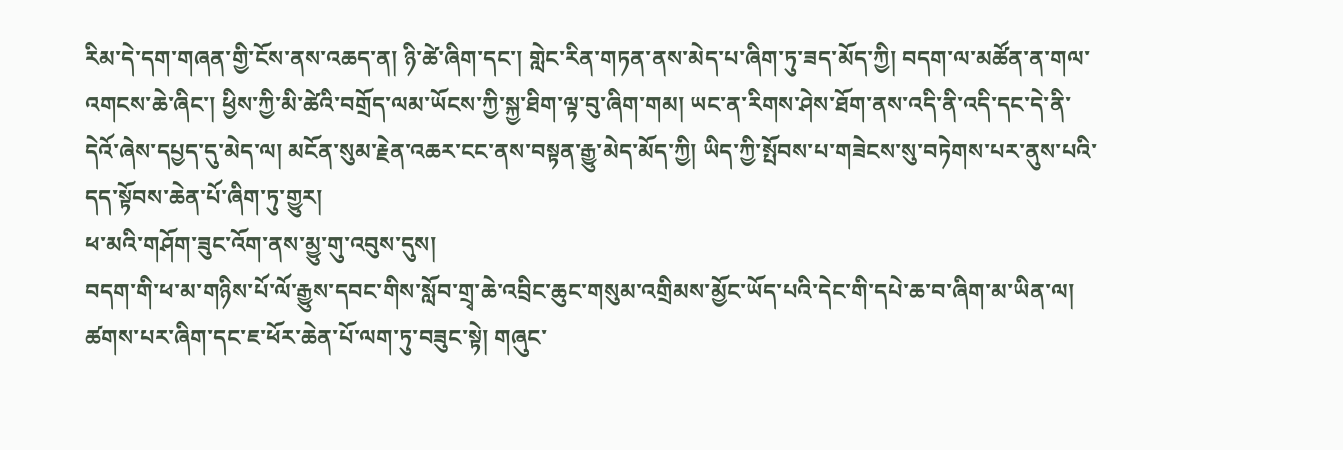རིམ་དེ་དག་གཞན་གྱི་ངོས་ནས་འཆད་ན། ཉི་ཚེ་ཞིག་དང་། གླེང་རིན་གཏན་ནས་མེད་པ་ཞིག་ཏུ་ཟད་མོད་ཀྱི། བདག་ལ་མཚོན་ན་གལ་འགངས་ཆེ་ཞིང་། ཕྱིས་ཀྱི་མི་ཚེའི་བགྲོད་ལམ་ཡོངས་ཀྱི་སྐྱ་ཐིག་ལྟ་བུ་ཞིག་གམ། ཡང་ན་རིགས་ཤེས་ཐོག་ནས་འདི་ནི་འདི་དང་དེ་ནི་དེའོ་ཞེས་དཔྱད་དུ་མེད་ལ། མངོན་སུམ་རྗེན་འཆར་ངང་ནས་བསྟན་རྒྱུ་མེད་མོད་ཀྱི། ཡིད་ཀྱི་སྤོབས་པ་གཟེངས་སུ་བཏེགས་པར་ནུས་པའི་དད་སྟོབས་ཆེན་པོ་ཞིག་ཏུ་གྱུར།
ཕ་མའི་གཤོག་ཟུང་འོག་ནས་མྱུ་གུ་འབུས་དུས།
བདག་གི་ཕ་མ་གཉིས་པོ་ལོ་རྒྱུས་དབང་གིས་སློབ་གྲྭ་ཆེ་འབྲིང་ཆུང་གསུམ་འགྲིམས་མྱོང་ཡོད་པའི་དེང་གི་དཔེ་ཆ་བ་ཞིག་མ་ཡིན་ལ། ཚགས་པར་ཞིག་དང་ཇ་ཕོར་ཆེན་པོ་ལག་ཏུ་བཟུང་སྟེ། གཞུང་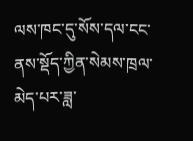ལས་ཁང་དུ་སོས་དལ་ངང་ནས་སྡོད་ཀྱིན་སེམས་ཁྲལ་མེད་པར་ཟླ་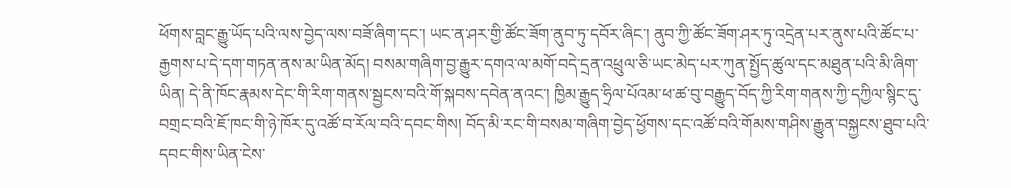ཕོགས་བླང་རྒྱུ་ཡོད་པའི་ལས་བྱེད་ལས་བཟོ་ཞིག་དང་། ཡང་ན་ཤར་གྱི་ཚོང་ཟོག་ནུབ་ཏུ་དབོར་ཞིང་། ནུབ་ཀྱི་ཚོང་ཟོག་ཤར་ཏུ་འདྲེན་པར་ནུས་པའི་ཚོང་པ་རྒྱགས་པ་དེ་དག་གཏན་ནས་མ་ཡིན་མོད། བསམ་གཞིག་བྱ་རྒྱུར་དགའ་ལ་མགོ་བདེ་དྲན་འཕྲུལ་ཅི་ཡང་མེད་པར་ཀུན་སྤྱོད་ཚུལ་དང་མཐུན་པའི་མི་ཞིག་ཡིན། དེ་ནི་ཁོང་རྣམས་དེང་གི་རིག་གནས་སྦྱངས་བའི་གོ་སྐབས་དབེན་ནའང་། ཁྱིམ་རྒྱུད་ཧྲིལ་པོའམ་ཕ་ཚ་བུ་བརྒྱུད་བོད་ཀྱི་རིག་གནས་ཀྱི་དཀྱིལ་སྙིང་དུ་བགྲང་བའི་ཇོ་ཁང་གི་ཉེ་ཁོར་དུ་འཚོ་བ་རོལ་བའི་དབང་གིས། བོད་མི་རང་གི་བསམ་གཞིག་བྱེད་ཕྱོགས་དང་འཚོ་བའི་གོམས་གཤིས་རྒྱུན་བསྐྱངས་ཐུབ་པའི་དབང་གིས་ཡིན་ངེས་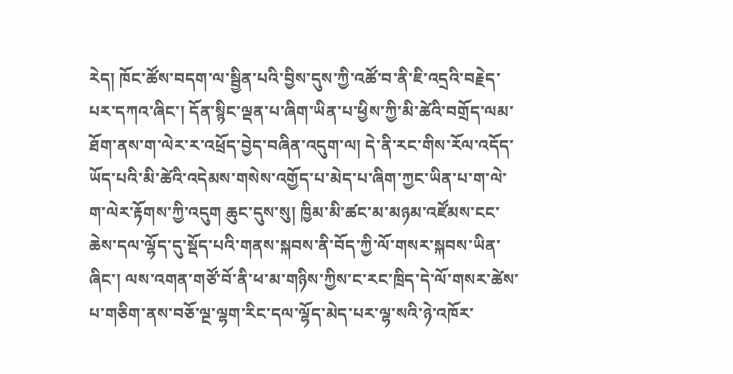རེད། ཁོང་ཚོས་བདག་ལ་སྦྱིན་པའི་བྱིས་དུས་ཀྱི་འཚོ་བ་ནི་ཇི་འདྲའི་བརྗེད་པར་དཀའ་ཞིང་། དོན་སྙིང་ལྡན་པ་ཞིག་ཡིན་པ་ཕྱིས་ཀྱི་མི་ཚེའི་བགྲོད་ལམ་ཐོག་ནས་ག་ལེར་ར་འཕྲོད་བྱེད་བཞིན་འདུག་ལ། དེ་ནི་རང་གིས་རོལ་འདོད་ཡོད་པའི་མི་ཚེའི་འདེམས་གསེས་འགྱོད་པ་མེད་པ་ཞིག་ཀྱང་ཡིན་པ་ག་ལེ་ག་ལེར་རྟོགས་ཀྱི་འདུག ཆུང་དུས་སུ། ཁྱིམ་མི་ཚང་མ་མཉམ་འཛོམས་ངང་ཆེས་དལ་ལྷོད་དུ་སྡོད་པའི་གནས་སྐབས་ནི་བོད་ཀྱི་ལོ་གསར་སྐབས་ཡིན་ཞིང་། ལས་འགན་གཙོ་བོ་ནི་ཕ་མ་གཉིས་ཀྱིས་ང་རང་ཁྲིད་དེ་ལོ་གསར་ཚེས་པ་གཅིག་ནས་བཅོ་ལྔ་ལྷག་རིང་དལ་ལྷོད་མེད་པར་ལྷ་སའི་ཉེ་འཁོར་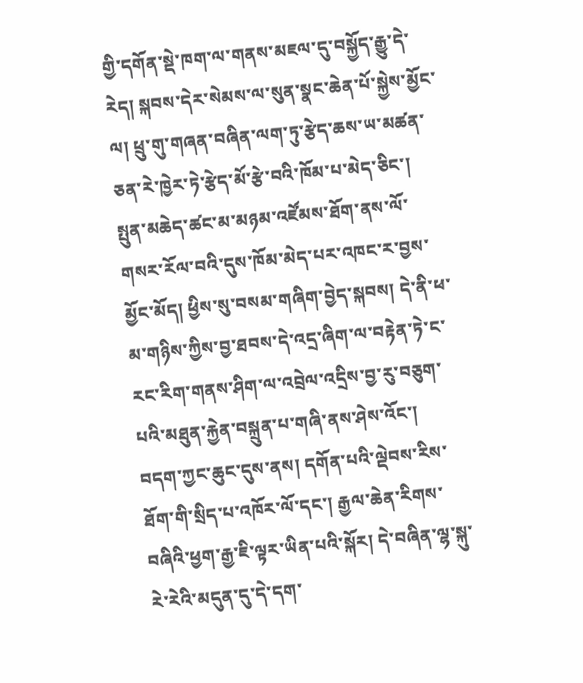གྱི་དགོན་སྡེ་ཁག་ལ་གནས་མཇལ་དུ་བསྐྱོད་རྒྱུ་དེ་རེད། སྐབས་དེར་སེམས་ལ་སུན་སྣང་ཆེན་པོ་སྐྱེས་མྱོང་ལ། ཕྲུ་གུ་གཞན་བཞིན་ལག་ཏུ་རྩེད་ཆས་ཡ་མཚན་ཅན་རེ་ཁྱེར་ཏེ་རྩེད་མོ་རྩེ་བའི་ཁོམ་པ་མེད་ཅིང་། སྤུན་མཆེད་ཚང་མ་མཉམ་འཛོམས་ཐོག་ནས་ལོ་གསར་རོལ་བའི་དུས་ཁོམ་མེད་པར་འཁང་ར་བྱས་མྱོང་མོད། ཕྱིས་སུ་བསམ་གཞིག་བྱེད་སྐབས། དེ་ནི་ཕ་མ་གཉིས་ཀྱིས་བྱ་ཐབས་དེ་འདྲ་ཞིག་ལ་བརྟེན་ཏེ་ང་རང་རིག་གནས་ཤིག་ལ་འབྲེལ་འདྲིས་བྱ་རུ་བཅུག་པའི་མཐུན་རྐྱེན་བསྐྲུན་པ་གཞི་ནས་ཤེས་འོང་། བདག་ཀྱང་ཆུང་དུས་ནས། དགོན་པའི་ལྡེབས་རིས་ཐོག་གི་སྲིད་པ་འཁོར་ལོ་དང་། རྒྱལ་ཆེན་རིགས་བཞིའི་ཕྱག་རྒྱ་ཇི་ལྟར་ཡིན་པའི་སྐོར། དེ་བཞིན་ལྷ་སྐུ་རེ་རེའི་མདུན་དུ་དེ་དག་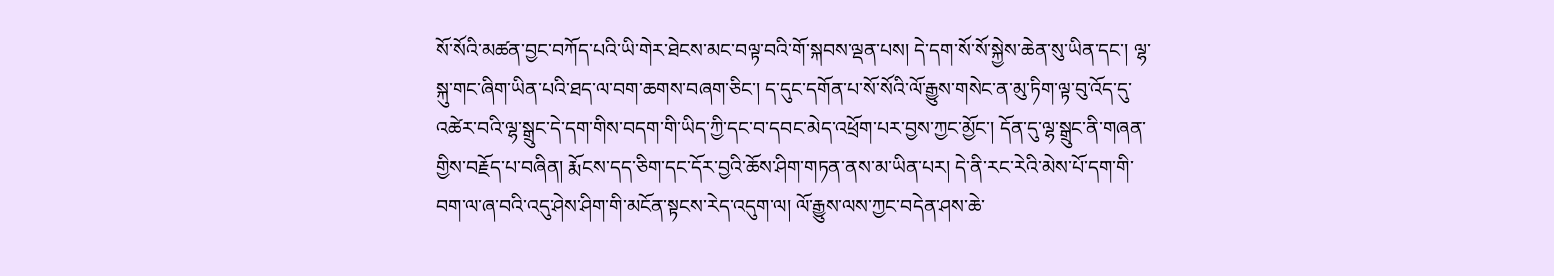སོ་སོའི་མཚན་བྱང་བཀོད་པའི་ཡི་གེར་ཐེངས་མང་བལྟ་བའི་གོ་སྐབས་ལྡན་པས། དེ་དག་སོ་སོ་སྐྱེས་ཆེན་སུ་ཡིན་དང་། ལྷ་སྐུ་གང་ཞིག་ཡིན་པའི་ཐད་ལ་བག་ཆགས་བཞག་ཅིང་། ད་དུང་དགོན་པ་སོ་སོའི་ལོ་རྒྱུས་གསེང་ན་མུ་ཏིག་ལྟ་བུ་འོད་དུ་འཚེར་བའི་ལྷ་སྒྲུང་དེ་དག་གིས་བདག་གི་ཡིད་ཀྱི་དང་བ་དབང་མེད་འཕྲོག་པར་བྱས་ཀྱང་མྱོང་། དོན་དུ་ལྷ་སྒྲུང་ནི་གཞན་གྱིས་བརྗོད་པ་བཞིན། རྨོངས་དད་ཅིག་དང་དོར་བྱའི་ཆོས་ཤིག་གཏན་ནས་མ་ཡིན་པར། དེ་ནི་རང་རེའི་མེས་པོ་དག་གི་བག་ལ་ཞ་བའི་འདུ་ཤེས་ཤིག་གི་མངོན་སྟངས་རེད་འདུག་ལ། ལོ་རྒྱུས་ལས་ཀྱང་བདེན་ཤས་ཆེ་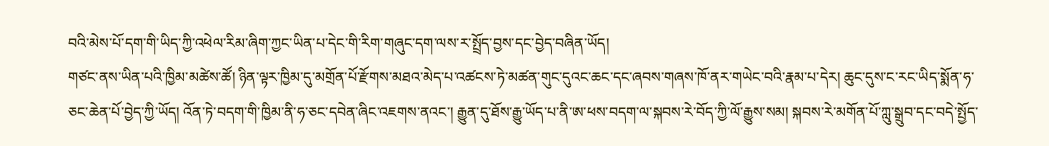བའི་མེས་པོ་དག་གི་ཡིད་ཀྱི་འཕེལ་རིམ་ཞིག་ཀྱང་ཡིན་པ་དེང་གི་རིག་གཞུང་དག་ལས་ར་སྤྲོད་བྱས་དང་བྱེད་བཞིན་ཡོད།
གཙང་ནས་ཡིན་པའི་ཁྱིམ་མཚེས་ཚོ། ཉིན་ལྟར་ཁྱིམ་དུ་མགྲོན་པོ་རྫོགས་མཐའ་མེད་པ་འཚངས་ཏེ་མཚན་གུང་དུའང་ཆང་དང་ཞབས་གཞས་ཁོ་ནར་གཡེང་བའི་རྣམ་པ་དེར། ཆུང་དུས་ང་རང་ཡིད་སྨོན་ཧ་ཅང་ཆེན་པོ་བྱེད་ཀྱི་ཡོད། འོན་ཏེ་བདག་གི་ཁྱིམ་ནི་ཧ་ཅང་དབེན་ཞིང་འཇགས་ནའང་། རྒྱུན་དུ་ཐོས་རྒྱུ་ཡོད་པ་ནི་ཨ་ཕས་བདག་ལ་སྐབས་རེ་བོད་ཀྱི་ལོ་རྒྱུས་སམ། སྐབས་རེ་མགོན་པོ་ཀླུ་སྒྲུབ་དང་བདེ་སྤྱོད་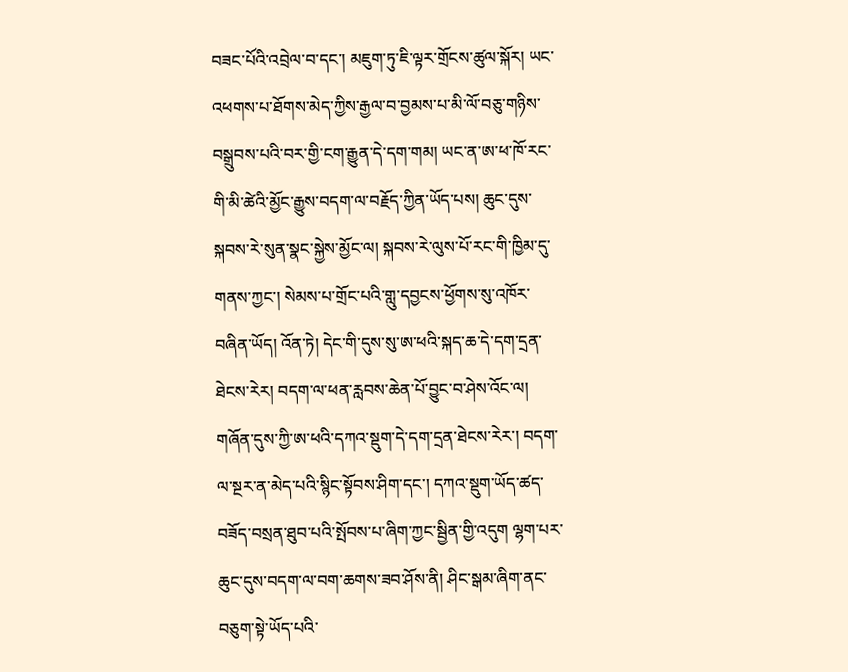བཟང་པོའི་འབྲེལ་བ་དང་། མཇུག་ཏུ་ཇི་ལྟར་གྲོངས་ཚུལ་སྐོར། ཡང་འཕགས་པ་ཐོགས་མེད་ཀྱིས་རྒྱལ་བ་བྱམས་པ་མི་ལོ་བཅུ་གཉིས་བསྒྲུབས་པའི་བར་གྱི་ངག་རྒྱུན་དེ་དག་གམ། ཡང་ན་ཨ་ཕ་ཁོ་རང་གི་མི་ཚེའི་མྱོང་རྒྱུས་བདག་ལ་བརྗོད་ཀྱིན་ཡོད་པས། ཆུང་དུས་སྐབས་རེ་སུན་སྣང་སྐྱེས་མྱོང་ལ། སྐབས་རེ་ལུས་པོ་རང་གི་ཁྱིམ་དུ་གནས་ཀྱང་། སེམས་པ་གྲོང་པའི་གླུ་དབྱངས་ཕྱོགས་སུ་འཁོར་བཞིན་ཡོད། འོན་ཏེ། དེང་གི་དུས་སུ་ཨ་ཕའི་སྐད་ཆ་དེ་དག་དྲན་ཐེངས་རེར། བདག་ལ་ཕན་རླབས་ཆེན་པོ་བྱུང་བ་ཤེས་འོང་ལ། གཞོན་དུས་ཀྱི་ཨ་ཕའི་དཀའ་སྡུག་དེ་དག་དྲན་ཐེངས་རེར་། བདག་ལ་སྔར་ན་མེད་པའི་སྙིང་སྟོབས་ཤིག་དང་། དཀའ་སྡུག་ཡོད་ཚད་བཟོད་བསྲན་ཐུབ་པའི་སྤོབས་པ་ཞིག་ཀྱང་སྦྱིན་གྱི་འདུག ལྷག་པར་ཆུང་དུས་བདག་ལ་བག་ཆགས་ཟབ་ཤོས་ནི། ཤིང་སྒམ་ཞིག་ནང་བཅུག་སྟེ་ཡོད་པའི་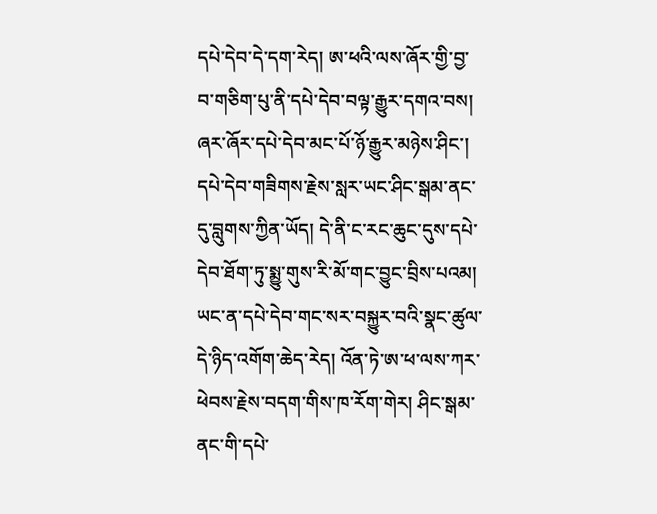དཔེ་དེབ་དེ་དག་རེད། ཨ་ཕའི་ལས་ཞོར་གྱི་བྱ་བ་གཅིག་པུ་ནི་དཔེ་དེབ་བལྟ་རྒྱུར་དགའ་བས། ཞར་ཞོར་དཔེ་དེབ་མང་པོ་ཉོ་རྒྱུར་མཉེས་ཤིང་། དཔེ་དེབ་གཟིགས་རྗེས་སླར་ཡང་ཤིང་སྒམ་ནང་དུ་བླུགས་ཀྱིན་ཡོད། དེ་ནི་ང་རང་ཆུང་དུས་དཔེ་དེབ་ཐོག་ཏུ་སྨྱུ་གུས་རི་མོ་གང་བྱུང་བྲིས་པའམ། ཡང་ན་དཔེ་དེབ་གང་སར་བསྐྱུར་བའི་སྣང་ཚུལ་དེ་ཉིད་འགོག་ཆེད་རེད། འོན་ཏེ་ཨ་ཕ་ལས་ཀར་ཕེབས་རྗེས་བདག་གིས་ཁ་རོག་གེར། ཤིང་སྒམ་ནང་གི་དཔེ་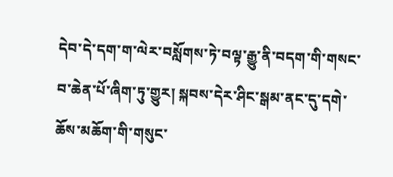དེབ་དེ་དག་ག་ལེར་བསློགས་ཏེ་བལྟ་རྒྱུ་ནི་བདག་གི་གསང་བ་ཆེན་པོ་ཞིག་ཏུ་གྱུར། སྐབས་དེར་ཤིང་སྒམ་ནང་དུ་དགེ་ཆོས་མཆོག་གི་གསུང་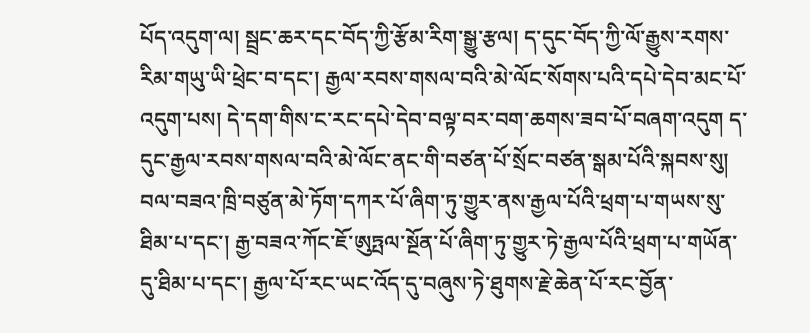པོད་འདུག་ལ། སྦྲང་ཆར་དང་བོད་ཀྱི་རྩོམ་རིག་སྒྱུ་རྩལ། ད་དུང་བོད་ཀྱི་ལོ་རྒྱུས་རགས་རིམ་གཡུ་ཡི་ཕྲེང་བ་དང་། རྒྱལ་རབས་གསལ་བའི་མེ་ལོང་སོགས་པའི་དཔེ་དེབ་མང་པོ་འདུག་པས། དེ་དག་གིས་ང་རང་དཔེ་དེབ་བལྟ་བར་བག་ཆགས་ཟབ་པོ་བཞག་འདུག ད་དུང་རྒྱལ་རབས་གསལ་བའི་མེ་ལོང་ནང་གི་བཙན་པོ་སྲོང་བཙན་སྒམ་པོའི་སྐབས་སུ། བལ་བཟའ་ཁྲི་བཙུན་མེ་ཏོག་དཀར་པོ་ཞིག་ཏུ་གྱུར་ནས་རྒྱལ་པོའི་ཕྲག་པ་གཡས་སུ་ཐིམ་པ་དང་། རྒྱ་བཟའ་ཀོང་ཇོ་ཨུཏྤལ་སྔོན་པོ་ཞིག་ཏུ་གྱུར་ཏེ་རྒྱལ་པོའི་ཕྲག་པ་གཡོན་དུ་ཐིམ་པ་དང་། རྒྱལ་པོ་རང་ཡང་འོད་དུ་བཞུས་ཏེ་ཐུགས་རྗེ་ཆེན་པོ་རང་བྱོན་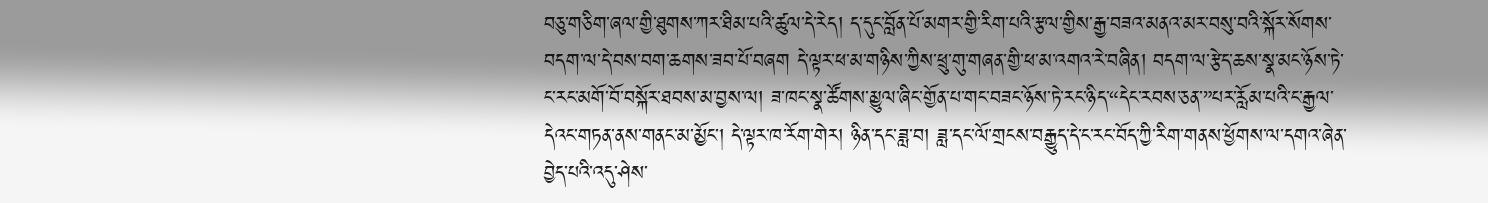བཅུ་གཅིག་ཞལ་གྱི་ཐུགས་ཀར་ཐིམ་པའི་ཚུལ་དེ་རེད། ད་དུང་བློན་པོ་མགར་གྱི་རིག་པའི་རྩལ་གྱིས་རྒྱ་བཟའ་མནའ་མར་བསུ་བའི་སྐོར་སོགས་བདག་ལ་དེ་བས་བག་ཆགས་ཟབ་པོ་བཞག དེ་ལྟར་ཕ་མ་གཉིས་ཀྱིས་ཕྲུ་གུ་གཞན་གྱི་ཕ་མ་འགའ་རེ་བཞིན། བདག་ལ་རྩེད་ཆས་སྣ་མང་ཉོས་ཏེ་ང་རང་མགོ་བོ་བསྐོར་ཐབས་མ་བྱས་ལ། ཟ་ཁང་སྣ་ཚོགས་མྱུལ་ཞིང་གྱོན་པ་གང་བཟང་ཉོས་ཏེ་རང་ཉིད་“དེང་རབས་ཅན་”པར་རློམ་པའི་ང་རྒྱལ་དེའང་གཏན་ནས་གནང་མ་མྱོང་། དེ་ལྟར་ཁ་རོག་གེར། ཉིན་དང་ཟླ་བ། ཟླ་དང་ལོ་གྲངས་བརྒྱུད་དེ་ང་རང་བོད་ཀྱི་རིག་གནས་ཕྱོགས་ལ་དགའ་ཞེན་བྱེད་པའི་འདུ་ཤེས་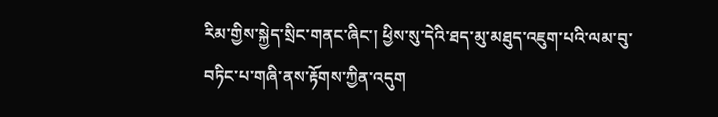རིམ་གྱིས་སྐྱེད་སྲིང་གནང་ཞིང་། ཕྱིས་སུ་དེའི་ཐད་མུ་མཐུད་འཇུག་པའི་ལམ་བུ་བཏིང་པ་གཞི་ནས་རྟོགས་ཀྱིན་འདུག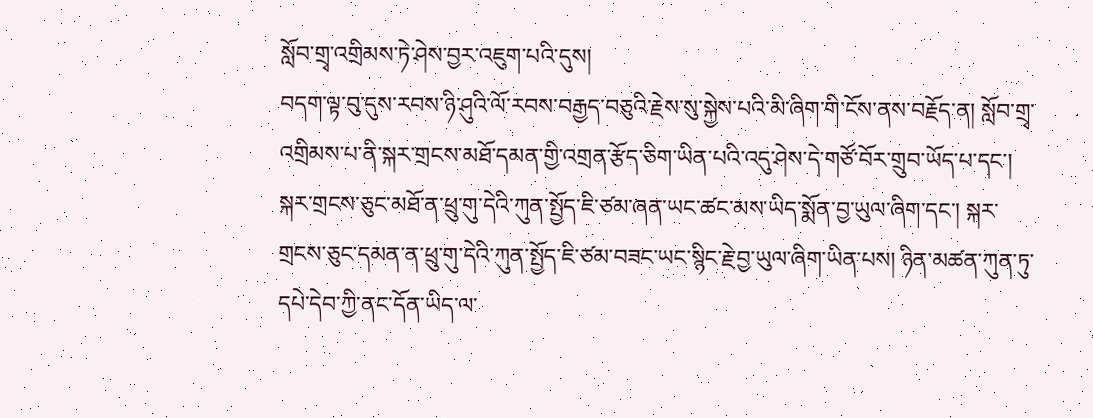སློབ་གྲྭ་འགྲིམས་ཏེ་ཤེས་བྱར་འཇུག་པའི་དུས།
བདག་ལྟ་བུ་དུས་རབས་ཉི་ཤུའི་ལོ་རབས་བརྒྱད་བཅུའི་རྗེས་སུ་སྐྱེས་པའི་མི་ཞིག་གི་ངོས་ནས་བརྗོད་ན། སློབ་གྲྭ་འགྲིམས་པ་ནི་སྐར་གྲངས་མཐོ་དམན་གྱི་འགྲན་རྩོད་ཅིག་ཡིན་པའི་འདུ་ཤེས་དེ་གཙོ་བོར་གྲུབ་ཡོད་པ་དང་། སྐར་གྲངས་ཅུང་མཐོ་ན་ཕྲུ་གུ་དེའི་ཀུན་སྤྱོད་ཇི་ཙམ་ཞན་ཡང་ཚང་མས་ཡིད་སྨོན་བྱ་ཡུལ་ཞིག་དང་། སྐར་གྲངས་ཅུང་དམན་ན་ཕྲུ་གུ་དེའི་ཀུན་སྤྱོད་ཇི་ཙམ་བཟང་ཡང་སྙིང་རྗེ་བྱ་ཡུལ་ཞིག་ཡིན་པས། ཉིན་མཚན་ཀུན་ཏུ་དཔེ་དེབ་ཀྱི་ནང་དོན་ཡིད་ལ་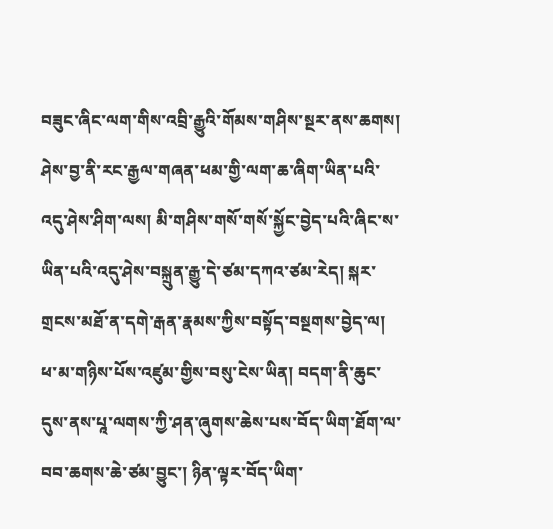བཟུང་ཞིང་ལག་གིས་འབྲི་རྒྱུའི་གོམས་གཤིས་སྔར་ནས་ཆགས། ཤེས་བྱ་ནི་རང་རྒྱལ་གཞན་ཕམ་གྱི་ལག་ཆ་ཞིག་ཡིན་པའི་འདུ་ཤེས་ཤིག་ལས། མི་གཤིས་གསོ་གསོ་སྐྱོང་བྱེད་པའི་ཞིང་ས་ཡིན་པའི་འདུ་ཤེས་བསྐྲུན་རྒྱུ་དེ་ཙམ་དཀའ་ཙམ་རེད། སྐར་གྲངས་མཐོ་ན་དགེ་རྒན་རྣམས་ཀྱིས་བསྟོད་བསྔགས་བྱེད་ལ། ཕ་མ་གཉིས་པོས་འཛུམ་གྱིས་བསུ་ངེས་ཡིན། བདག་ནི་ཆུང་དུས་ནས་པཱ་ལགས་ཀྱི་ཤན་ཞུགས་ཆེས་པས་བོད་ཡིག་ཐོག་ལ་བབ་ཆགས་ཆེ་ཙམ་བྱུང་། ཉིན་ལྟར་བོད་ཡིག་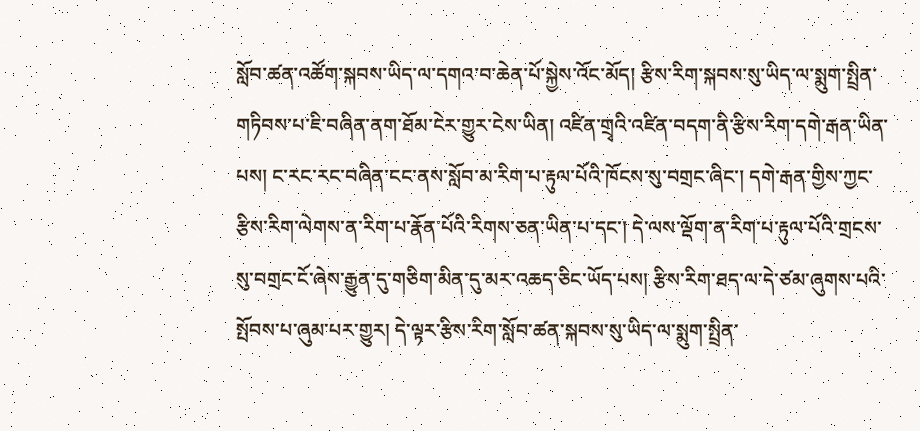སློབ་ཚན་འཚོག་སྐབས་ཡིད་ལ་དགའ་བ་ཆེན་པོ་སྐྱེས་འོང་མོད། རྩིས་རིག་སྐབས་སུ་ཡིད་ལ་སྨུག་སྤྲིན་གཏིབས་པ་ཇི་བཞིན་ནག་ཐོམ་ངེར་གྱུར་ངེས་ཡིན། འཛིན་གྲྭའི་འཛིན་བདག་ནི་རྩིས་རིག་དགེ་རྒན་ཡིན་པས། ང་རང་རང་བཞིན་ངང་ནས་སློབ་མ་རིག་པ་རྟུལ་པོའི་ཁོངས་སུ་བགྲང་ཞིང་། དགེ་རྒན་གྱིས་ཀྱང་རྩིས་རིག་ལེགས་ན་རིག་པ་རྣོན་པོའི་རིགས་ཅན་ཡིན་པ་དང་། དེ་ལས་ལྡོག་ན་རིག་པ་རྟུལ་པོའི་གྲངས་སུ་བགྲང་ངོ་ཞེས་རྒྱུན་དུ་གཅིག་མིན་དུ་མར་འཆད་ཅིང་ཡོད་པས། རྩིས་རིག་ཐད་ལ་དེ་ཙམ་ཞུགས་པའི་སྤོབས་པ་ཞུམ་པར་གྱུར། དེ་ལྟར་རྩིས་རིག་སློབ་ཚན་སྐབས་སུ་ཡིད་ལ་སྨུག་སྤྲིན་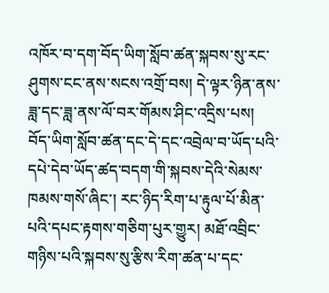འཁོར་བ་དག་བོད་ཡིག་སློབ་ཚན་སྐབས་སུ་རང་ཤུགས་ངང་ནས་སངས་འགྲོ་བས། དེ་ལྟར་ཉིན་ནས་ཟླ་དང་ཟླ་ནས་ལོ་བར་གོམས་ཤིང་འདྲིས་པས། བོད་ཡིག་སློབ་ཚན་དང་དེ་དང་འབྲེལ་བ་ཡོད་པའི་དཔེ་དེབ་ཡོད་ཚད་བདག་གི་སྐབས་དེའི་སེམས་ཁམས་གསོ་ཞིང་། རང་ཉིད་རིག་པ་རྟུལ་པོ་མིན་པའི་དཔང་རྟགས་གཅིག་པུར་གྱུར། མཐོ་འབྲིང་གཉིས་པའི་སྐབས་སུ་རྩིས་རིག་ཚན་པ་དང་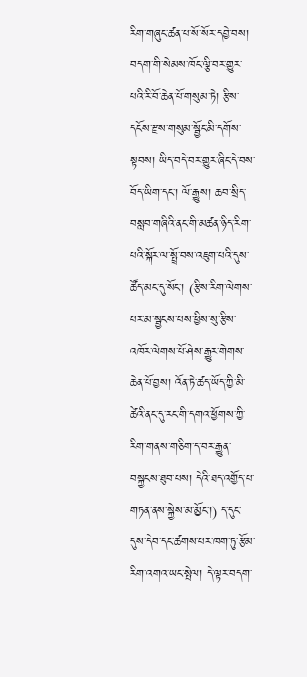རིག་གཞུང་ཚན་པ་སོ་སོར་དབྱེ་བས། བདག་གི་སེམས་ཁོང་ལྕི་བར་གྱུར་པའི་རི་བོ་ཆེན་པོ་གསུམ་ཏེ། རྩིས་དངོས་རྫས་གསུམ་སྦྱོང་མི་དགོས་སྟབས། ཡིད་བདེ་བར་གྱུར་ཞིང་དེ་བས་བོད་ཡིག་དང་། ལོ་རྒྱུས། ཆབ་སྲིད་བསླབ་གཞིའི་ནང་གི་མཚན་ཉིད་རིག་པའི་སྐོར་ལ་སྤྲོ་བས་འཇུག་པའི་དུས་ཚོད་མང་དུ་སོང་། (རྩིས་རིག་ལེགས་པར་མ་སྦྱངས་པས་ཕྱིས་སུ་རྩིས་འཁོར་ལེགས་པོ་ཤེས་རྒྱུར་གེགས་ཆེན་པོ་བྱས། འོན་ཏེ་ཚད་ཡོད་ཀྱི་མི་ཚེའི་ནང་དུ་རང་གི་དགའ་ཕྱོགས་ཀྱི་རིག་གནས་གཅིག་ད་བར་རྒྱུན་བསྐྱངས་ཐུབ་པས། དེའི་ཐད་འགྱོད་པ་གཏན་ནས་སྐྱེས་མ་མྱོང་།) ད་དུང་དུས་དེབ་དང་ཚགས་པར་ཁག་ཏུ་རྩོམ་རིག་འགའ་ཡང་སྤེལ། དེ་ལྟར་བདག་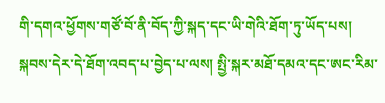གི་དགའ་ཕྱོགས་གཙོ་བོ་ནི་བོད་ཀྱི་སྐད་དང་ཡི་གེའི་ཐོག་ཏུ་ཡོད་པས། སྐབས་དེར་དེ་ཐོག་འབད་པ་བྱེད་པ་ལས། སྤྱི་སྐར་མཐོ་དམའ་དང་ཨང་རིམ་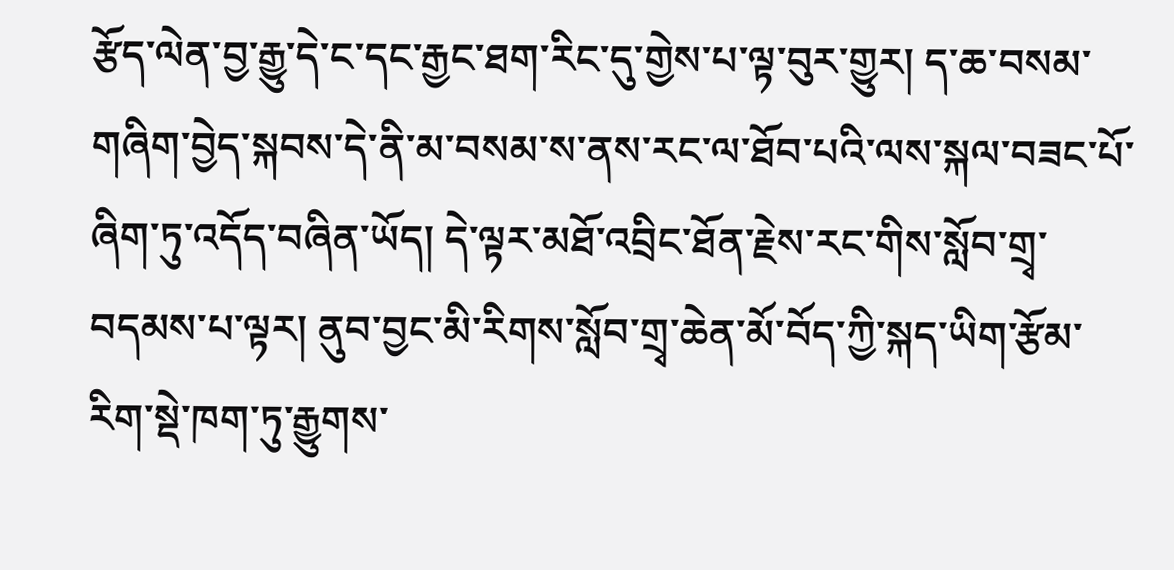རྩོད་ལེན་བྱ་རྒྱུ་དེ་ང་དང་རྒྱང་ཐག་རིང་དུ་གྱེས་པ་ལྟ་བུར་གྱུར། ད་ཆ་བསམ་གཞིག་བྱེད་སྐབས་དེ་ནི་མ་བསམ་ས་ནས་རང་ལ་ཐོབ་པའི་ལས་སྐལ་བཟང་པོ་ཞིག་ཏུ་འདོད་བཞིན་ཡོད། དེ་ལྟར་མཐོ་འབྲིང་ཐོན་རྗེས་རང་གིས་སློབ་གྲྭ་བདམས་པ་ལྟར། ནུབ་བྱང་མི་རིགས་སློབ་གྲྭ་ཆེན་མོ་བོད་ཀྱི་སྐད་ཡིག་རྩོམ་རིག་སྡེ་ཁག་ཏུ་རྒྱུགས་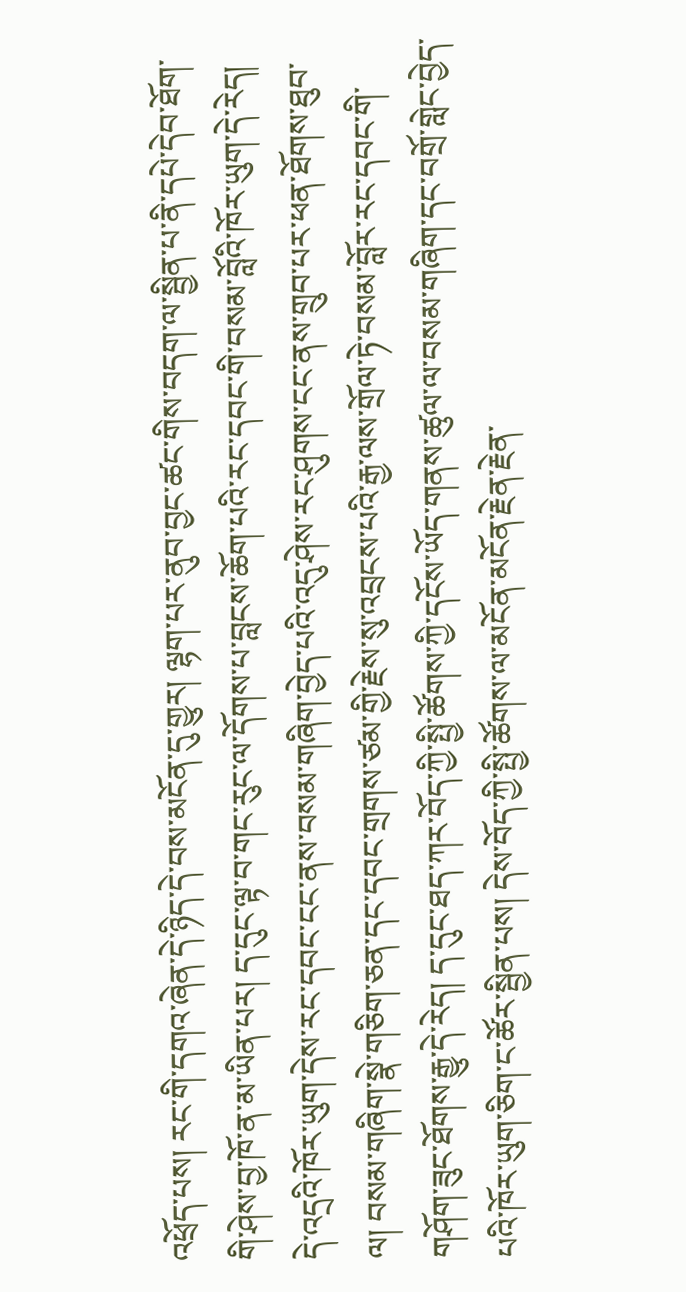འཕྲོད་པས། རང་གི་དགའ་ཞེན་དེ་ཉིད་དེ་བས་མངོན་དུ་གྱུར། ལྷག་པར་ནུབ་བྱང་ཚང་གིས་བདག་ལ་སྦྱིན་པ་ནི་དཔེ་དེབ་ཐོག་གི་ཤེས་བྱ་ཁོ་ན་མ་ཡིན་པར། ད་དུང་ལྟ་བ་གང་རུང་ལ་དོགས་པ་བླངས་ཆོག་པའི་རང་དབང་གི་བསམ་བློའི་ཁོར་ཡུག་དེ་རེད། དེ་འདྲའི་ཁོར་ཡུག་དེས་རང་དབང་ངང་ནས་བསམ་གཞིག་བྱེད་པའི་འདུ་ཤེས་རང་ཤུགས་ངང་ནས་གྲུབ་པར་ཕན་ཐོགས་ཐུབ་ལ། བསམ་གཞིག་སྣེ་གཅིག་ཅན་དང་དབང་གྲགས་ཙམ་གྱི་རྗེས་སུ་འབྲངས་པའི་རྒྱ་ལས་གྲོལ་ཏེ་བསམ་བློར་རང་དབང་གི་གཤོག་ཟུང་ཐོགས་རྒྱུ་དེ་རེད། ད་དུང་ཐད་ཀར་བོད་ཀྱི་སྤྱི་ཚོགས་ཀྱི་དངོས་ཡོད་གནས་ཚུལ་ལ་བསམ་གཞིག་དང་བགྲོ་གླེང་བྱེད་པའི་ཁོར་ཡུག་ཅིག་ང་ཚོར་སྦྱིན་པས། དེས་བོད་ཀྱི་སྤྱི་ཚོགས་ལ་མངོན་མངོན་རྗེན་རྗེན་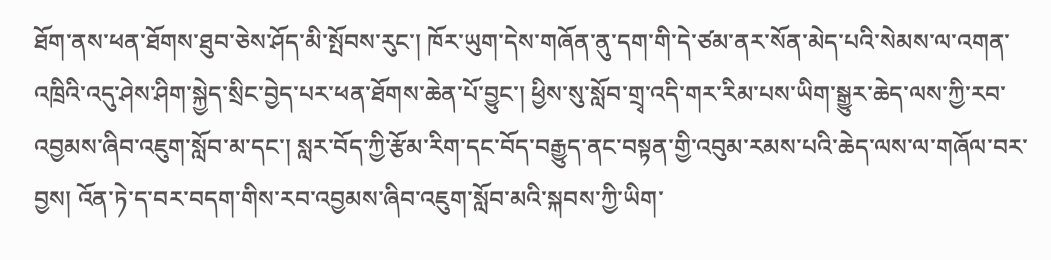ཐོག་ནས་ཕན་ཐོགས་ཐུབ་ཅེས་ཤོད་མི་སྤོབས་རུང་། ཁོར་ཡུག་དེས་གཞོན་ནུ་དག་གི་དེ་ཙམ་ནར་སོན་མེད་པའི་སེམས་ལ་འགན་འཁྲིའི་འདུ་ཤེས་ཤིག་སྐྱེད་སྲིང་བྱེད་པར་ཕན་ཐོགས་ཆེན་པོ་བྱུང་། ཕྱིས་སུ་སློབ་གྲྭ་འདི་གར་རིམ་པས་ཡིག་སྒྱུར་ཆེད་ལས་ཀྱི་རབ་འབྱམས་ཞིབ་འཇུག་སློབ་མ་དང་། སླར་བོད་ཀྱི་རྩོམ་རིག་དང་བོད་བརྒྱུད་ནང་བསྟན་གྱི་འབུམ་རམས་པའི་ཆེད་ལས་ལ་གཞོལ་བར་བྱས། འོན་ཏེ་ད་བར་བདག་གིས་རབ་འབྱམས་ཞིབ་འཇུག་སློབ་མའི་སྐབས་ཀྱི་ཡིག་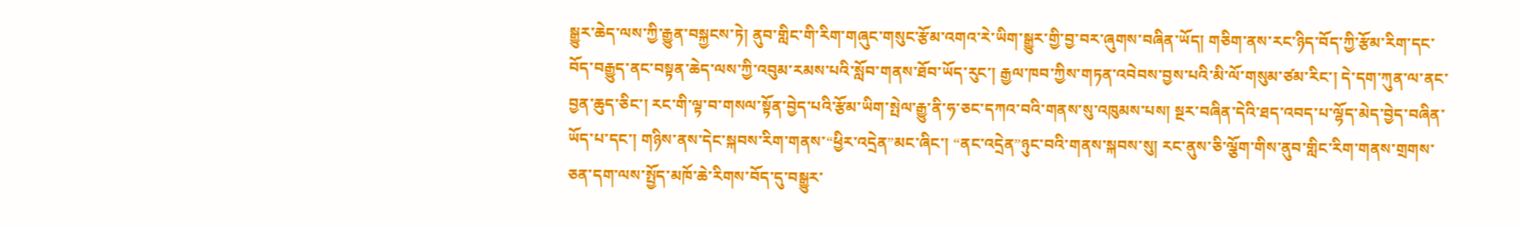སྒྱུར་ཆེད་ལས་ཀྱི་རྒྱུན་བསྐྱངས་ཏེ། ནུབ་གླིང་གི་རིག་གཞུང་གསུང་རྩོམ་འགའ་རེ་ཡིག་སྒྱུར་གྱི་བྱ་བར་ཞུགས་བཞིན་ཡོད། གཅིག་ནས་རང་ཉིད་བོད་ཀྱི་རྩོམ་རིག་དང་བོད་བརྒྱུད་ནང་བསྟན་ཆེད་ལས་ཀྱི་འབུམ་རམས་པའི་སློབ་གནས་ཐོབ་ཡོད་རུང་། རྒྱལ་ཁབ་ཀྱིས་གཏན་འབེབས་བྱས་པའི་མི་ལོ་གསུམ་ཙམ་རིང་། དེ་དག་ཀུན་ལ་ནང་བྱན་ཆུད་ཅིང་། རང་གི་ལྟ་བ་གསལ་སྟོན་བྱེད་པའི་རྩོམ་ཡིག་སྤེལ་རྒྱུ་ནི་ཧ་ཅང་དཀའ་བའི་གནས་སུ་འཁུམས་པས། སྔར་བཞིན་དེའི་ཐད་འབད་པ་ལྷོད་མེད་བྱེད་བཞིན་ཡོད་པ་དང་། གཉིས་ནས་དེང་སྐབས་རིག་གནས་“ཕྱིར་འདྲེན”མང་ཞིང་། “ནང་འདྲེན”ཉུང་བའི་གནས་སྐབས་སུ། རང་ནུས་ཅི་ལྕོག་གིས་ནུབ་གླིང་རིག་གནས་གྲགས་ཅན་དག་ལས་སྤྱོད་མཁོ་ཆེ་རིགས་བོད་དུ་བསྒྱུར་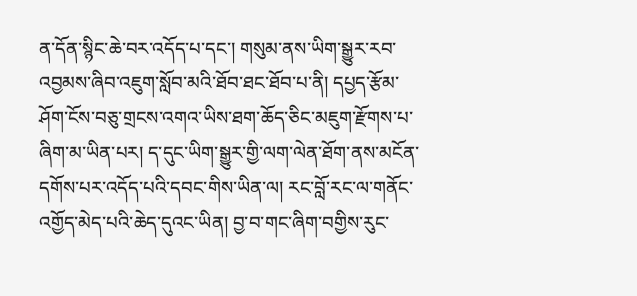ན་དོན་སྙིང་ཆེ་བར་འདོད་པ་དང་། གསུམ་ནས་ཡིག་སྒྱུར་རབ་འབྱམས་ཞིབ་འཇུག་སློབ་མའི་ཐོབ་ཐང་ཐོབ་པ་ནི། དཔྱད་རྩོམ་ཤོག་ངོས་བཅུ་གྲངས་འགའ་ཡིས་ཐག་ཆོད་ཅིང་མཇུག་རྫོགས་པ་ཞིག་མ་ཡིན་པར། ད་དུང་ཡིག་སྒྱུར་གྱི་ལག་ལེན་ཐོག་ནས་མངོན་དགོས་པར་འདོད་པའི་དབང་གིས་ཡིན་ལ། རང་བློ་རང་ལ་གནོང་འགྱོད་མེད་པའི་ཆེད་དུའང་ཡིན། བྱ་བ་གང་ཞིག་བགྱིས་རུང་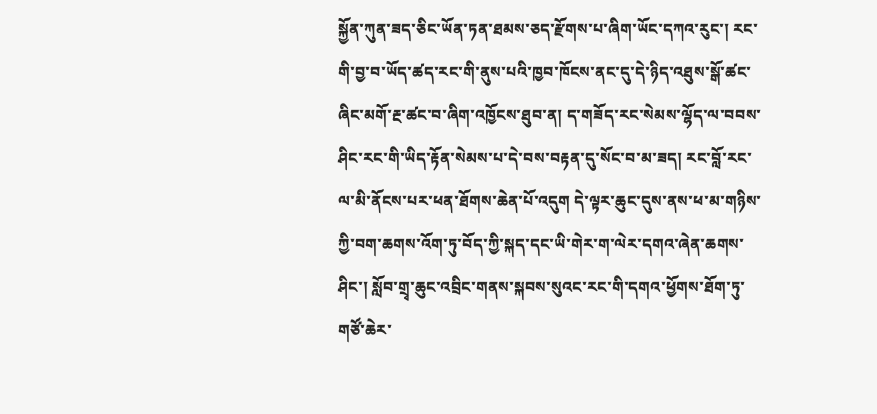སྐྱོན་ཀུན་ཟད་ཅིང་ཡོན་ཏན་ཐམས་ཅད་རྫོགས་པ་ཞིག་ཡོང་དཀའ་རུང་། རང་གི་བྱ་བ་ཡོད་ཚད་རང་གི་ནུས་པའི་ཁྱབ་ཁོངས་ནང་དུ་དེ་ཉིད་འཐུས་སྒོ་ཚང་ཞིང་མགོ་རྔ་ཚང་བ་ཞིག་འཁྱོངས་ཐུབ་ན། ད་གཟོད་རང་སེམས་ལྷོད་ལ་བབས་ཤིང་རང་གི་ཡིད་རྟོན་སེམས་པ་དེ་བས་བརྟན་དུ་སོང་བ་མ་ཟད། རང་བློ་རང་ལ་མི་ནོངས་པར་ཕན་ཐོགས་ཆེན་པོ་འདུག དེ་ལྟར་ཆུང་དུས་ནས་ཕ་མ་གཉིས་ཀྱི་བག་ཆགས་འོག་ཏུ་བོད་ཀྱི་སྐད་དང་ཡི་གེར་ག་ལེར་དགའ་ཞེན་ཆགས་ཤིང་། སློབ་གྲྭ་ཆུང་འབྲིང་གནས་སྐབས་སུའང་རང་གི་དགའ་ཕྱོགས་ཐོག་ཏུ་གཙོ་ཆེར་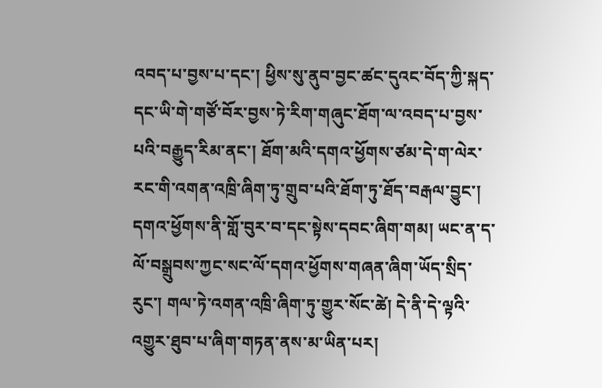འབད་པ་བྱས་པ་དང་། ཕྱིས་སུ་ནུབ་བྱང་ཚང་དུའང་བོད་ཀྱི་སྐད་དང་ཡི་གེ་གཙོ་བོར་བྱས་ཏེ་རིག་གཞུང་ཐོག་ལ་འབད་པ་བྱས་པའི་བརྒྱུད་རིམ་ནང་། ཐོག་མའི་དགའ་ཕྱོགས་ཙམ་དེ་ག་ལེར་རང་གི་འགན་འཁྲི་ཞིག་ཏུ་གྲུབ་པའི་ཐོག་ཏུ་ཐོད་བརྒལ་བྱུང་། དགའ་ཕྱོགས་ནི་གློ་བུར་བ་དང་སྟེས་དབང་ཞིག་གམ། ཡང་ན་ད་ལོ་བསྒྲུབས་ཀྱང་སང་ལོ་དགའ་ཕྱོགས་གཞན་ཞིག་ཡོད་སྲིད་རུང་། གལ་ཏེ་འགན་འཁྲི་ཞིག་ཏུ་གྱུར་སོང་ཚེ། དེ་ནི་དེ་ལྟའི་འགྱུར་ཐུབ་པ་ཞིག་གཏན་ནས་མ་ཡིན་པར།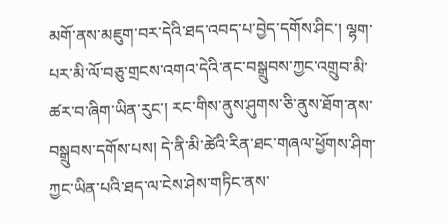མགོ་ནས་མཇུག་བར་དེའི་ཐད་འབད་པ་བྱེད་དགོས་ཤིང་། ལྷག་པར་མི་ལོ་བཅུ་གྲངས་འགའ་དེའི་ནང་བསྒྲུབས་ཀྱང་འགྲུབ་མི་ཚར་བ་ཞིག་ཡིན་རུང་། རང་གིས་ནུས་ཤུགས་ཅི་ནུས་ཐོག་ནས་བསྒྲུབས་དགོས་པས། དེ་ནི་མི་ཚེའི་རིན་ཐང་གཞལ་ཕྱོགས་ཤིག་ཀྱང་ཡིན་པའི་ཐད་ལ་ངེས་ཤེས་གཏིང་ནས་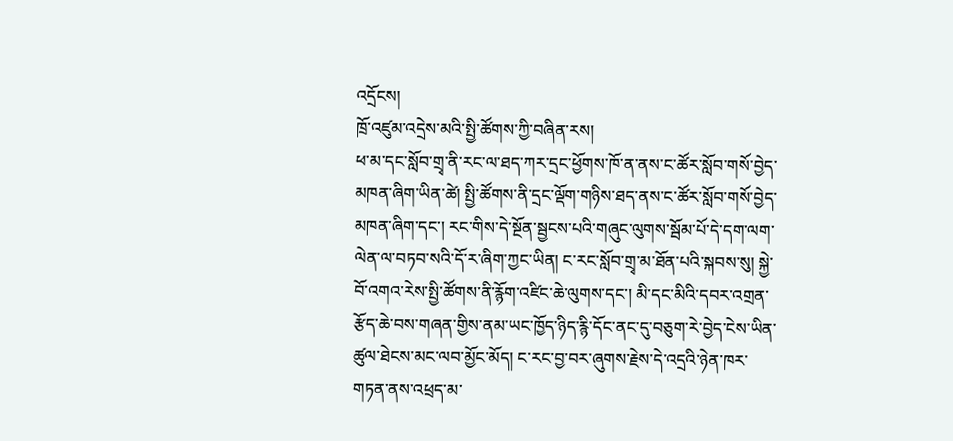འདྲོངས།
ཁྲོ་འཛུམ་འདྲེས་མའི་སྤྱི་ཚོགས་ཀྱི་བཞིན་རས།
ཕ་མ་དང་སློབ་གྲྭ་ནི་རང་ལ་ཐད་ཀར་དྲང་ཕྱོགས་ཁོ་ན་ནས་ང་ཚོར་སློབ་གསོ་བྱེད་མཁན་ཞིག་ཡིན་ཚེ། སྤྱི་ཚོགས་ནི་དྲང་ལྡོག་གཉིས་ཐད་ནས་ང་ཚོར་སློབ་གསོ་བྱེད་མཁན་ཞིག་དང་། རང་གིས་དེ་སྔོན་སྦྱངས་པའི་གཞུང་ལུགས་སྦོམ་པོ་དེ་དག་ལག་ལེན་ལ་བཏབ་སའི་དོ་ར་ཞིག་ཀྱང་ཡིན། ང་རང་སློབ་གྲྭ་མ་ཐོན་པའི་སྐབས་སུ། སྐྱེ་བོ་འགའ་རེས་སྤྱི་ཚོགས་ནི་རྙོག་འཛིང་ཆེ་ལུགས་དང་། མི་དང་མིའི་དབར་འགྲན་རྩོད་ཆེ་བས་གཞན་གྱིས་ནམ་ཡང་ཁྱོད་ཉིད་རྙི་དོང་ནང་དུ་བཅུག་རེ་བྱེད་ངེས་ཡིན་ཚུལ་ཐེངས་མང་ལབ་མྱོང་མོད། ང་རང་བྱ་བར་ཞུགས་རྗེས་དེ་འདྲའི་ཉེན་ཁར་གཏན་ནས་འཕྲད་མ་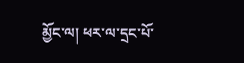མྱོང་ལ། ཕར་ལ་དྲང་པོ་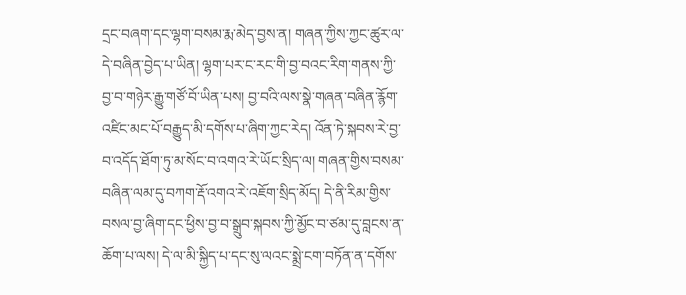དྲང་བཞག་དང་ལྷག་བསམ་རྨ་མེད་བྱས་ན། གཞན་ཀྱིས་ཀྱང་ཚུར་ལ་དེ་བཞིན་བྱེད་པ་ཡིན། ལྷག་པར་ང་རང་གི་བྱ་བའང་རིག་གནས་ཀྱི་བྱ་བ་གཉེར་རྒྱུ་གཙོ་བོ་ཡིན་པས། བྱ་བའི་ལས་སྣེ་གཞན་བཞིན་རྙོག་འཛིང་མང་པོ་བརྒྱུད་མི་དགོས་པ་ཞིག་ཀྱང་རེད། འོན་ཏེ་སྐབས་རེ་བྱ་བ་འདོད་ཐོག་ཏུ་མ་སོང་བ་འགའ་རེ་ཡོང་སྲིད་ལ། གཞན་གྱིས་བསམ་བཞིན་ལམ་དུ་བཀག་རྡོ་འགའ་རེ་འཇོག་སྲིད་མོད། དེ་ནི་རིམ་གྱིས་བསལ་བྱ་ཞིག་དང་ཕྱིས་བྱ་བ་སྒྲུབ་སྐབས་ཀྱི་མྱོང་བ་ཙམ་དུ་བླངས་ན་ཆོག་པ་ལས། དེ་ལ་མི་སྐྱིད་པ་དང་སུ་ལའང་སྨྲེ་ངག་བཏོན་ན་དགོས་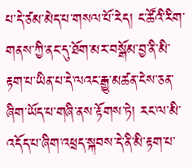པ་དེ་ཙམ་མེད་པ་གསལ་པོ་རེད། ང་ཚོའི་རིག་གནས་ཀྱི་ནང་དུ་ཐོག་མར་བསྒོམ་བྱ་ནི་མི་རྟག་པ་ཡིན་པ་དེ་ལའང་རྒྱུ་མཚན་ངེས་ཅན་ཞིག་ཡོད་པ་གཞི་ནས་རྟོགས་ཏེ། རང་ལ་མི་འདོད་པ་ཞིག་འཕྲད་སྐབས་དེ་ནི་མི་རྟག་པ་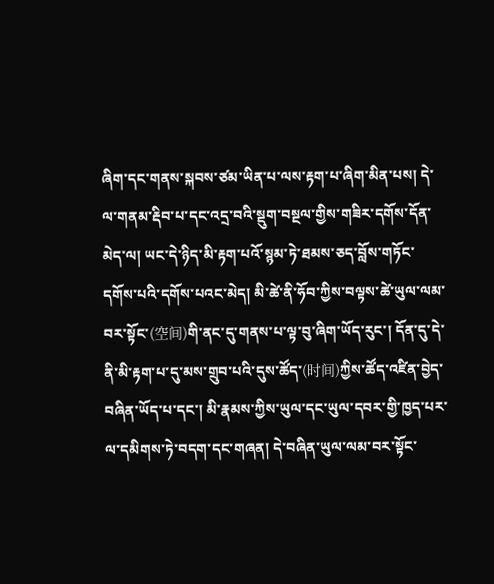ཞིག་དང་གནས་སྐབས་ཙམ་ཡིན་པ་ལས་རྟག་པ་ཞིག་མིན་པས། དེ་ལ་གནམ་རྡིབ་པ་དང་འདྲ་བའི་སྡུག་བསྔལ་གྱིས་གཟིར་དགོས་དོན་མེད་ལ། ཡང་དེ་ཉིད་མི་རྟག་པའོ་སྙམ་ཏེ་ཐམས་ཅད་བློས་གཏོང་དགོས་པའི་དགོས་པའང་མེད། མི་ཚེ་ནི་ཧོབ་ཀྱིས་བལྟས་ཚེ་ཡུལ་ལམ་བར་སྟོང་(空间)གི་ནང་དུ་གནས་པ་ལྟ་བུ་ཞིག་ཡོད་རུང་། དོན་དུ་དེ་ནི་མི་རྟག་པ་དུ་མས་གྲུབ་པའི་དུས་ཚོད་(时间)ཀྱིས་ཚོད་འཛིན་བྱེད་བཞིན་ཡོད་པ་དང་། མི་རྣམས་ཀྱིས་ཡུལ་དང་ཡུལ་དབར་གྱི་ཁྱད་པར་ལ་དམིགས་ཏེ་བདག་དང་གཞན། དེ་བཞིན་ཡུལ་ལམ་བར་སྟོང་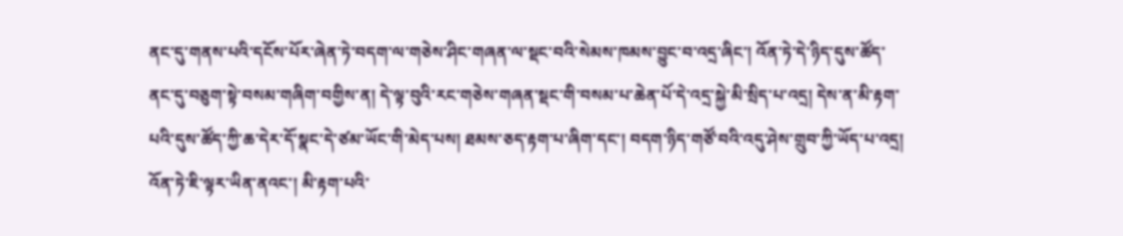ནང་དུ་གནས་པའི་དངོས་པོར་ཞེན་ཏེ་བདག་ལ་གཅེས་ཤིང་གཞན་ལ་སྡང་བའི་སེམས་ཁམས་བྱུང་བ་འདྲ་ཞིང་། འོན་ཏེ་དེ་ཉིད་དུས་ཚོད་ནང་དུ་བཅུག་སྟེ་བསམ་གཞིག་བགྱིས་ན། དེ་ལྟ་བུའི་རང་གཅེས་གཞན་སྡང་གི་བསམ་པ་ཆེན་པོ་དེ་འདྲ་སྐྱེ་མི་སྲིད་པ་འདྲ། དེས་ན་མི་རྟག་པའི་དུས་ཚོད་ཀྱི་ཆ་དེར་དོ་སྣང་དེ་ཙམ་ཡོང་གི་མེད་པས། ཐམས་ཅད་རྟག་པ་ཞིག་དང་། བདག་ཉིད་གཙོ་བའི་འདུ་ཤེས་གྲུབ་ཀྱི་ཡོད་པ་འདྲ། འོན་ཏེ་ཇི་ལྟར་ཡིན་ནའང་། མི་རྟག་པའི་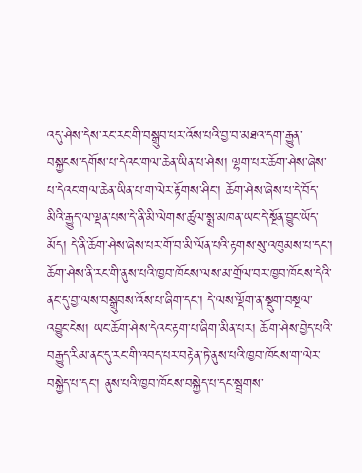འདུ་ཤེས་དེས་རང་རང་གི་བསྒྲུབ་པར་འོས་པའི་བྱ་བ་མཐའ་དག་རྒྱུན་བསྐྱངས་དགོས་པ་དེའང་གལ་ཆེན་ཡིན་པ་ཤེས། ལྷག་པར་ཆོག་ཤེས་ཞེས་པ་དེའང་གལ་ཆེན་ཡིན་པ་ག་ལེར་རྟོགས་ཤིང་། ཆོག་ཤེས་ཞེས་པ་དེ་བོད་མིའི་རྒྱུད་ལ་ལྡན་པས་དེ་ནི་མི་ལེགས་ཚུལ་སྨྲ་མཁན་ཡང་དེ་སྔོན་བྱུང་ཡོད་མོད། དེ་ནི་ཆོག་ཤེས་ཞེས་པར་གོ་བ་མི་ལོན་པའི་རྟགས་སུ་འཁུམས་པ་དང་། ཆོག་ཤེས་ནི་རང་གི་ནུས་པའི་ཁྱབ་ཁོངས་ལས་མ་གྲོལ་བར་ཁྱབ་ཁོངས་དེའི་ནང་དུ་བྱ་ལས་བསྒྲུབས་འོས་པ་ཞིག་དང་། དེ་ལས་ལྡོག་ན་སྡུག་བསྔལ་འབྱུང་ངེས། ཡང་ཆོག་ཤེས་དེའང་རྟག་པ་ཞིག་མིན་པར། ཆོག་ཤེས་བྱེད་པའི་བརྒྱུད་རིམ་ནང་དུ་རང་གི་འབད་པར་བརྟེན་ཏེ་ནུས་པའི་ཁྱབ་ཁོངས་ག་ལེར་བསྐྱེད་པ་དང་། ནུས་པའི་ཁྱབ་ཁོངས་བསྐྱེད་པ་དང་སྦྲགས་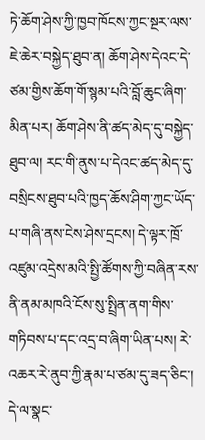ཏེ་ཆོག་ཤེས་ཀྱི་ཁྱབ་ཁོངས་ཀྱང་སྔར་ལས་ཇེ་ཆེར་བསྐྱེད་ཐུབ་ན། ཆོག་ཤེས་དེའང་དེ་ཙམ་གྱིས་ཆོག་གོ་སྙམ་པའི་བློ་ཆུང་ཞིག་མིན་པར། ཆོག་ཤེས་ནི་ཚད་མེད་དུ་བསྐྱེད་ཐུབ་ལ། རང་གི་ནུས་པ་དེའང་ཚད་མེད་དུ་བསྲིངས་ཐུབ་པའི་ཁྱད་ཆོས་ཤིག་ཀྱང་ཡོད་པ་གཞི་ནས་ངེས་ཤེས་དྲངས། དེ་ལྟར་ཁྲོ་འཛུམ་འདྲེས་མའི་སྤྱི་ཚོགས་ཀྱི་བཞིན་རས་ནི་ནམ་མཁའི་ངོས་སུ་སྤྲིན་ནག་གིས་གཏིབས་པ་དང་འདྲ་བ་ཞིག་ཡིན་པས། རེ་འཆར་རེ་ནུབ་ཀྱི་རྣམ་པ་ཙམ་དུ་ཟད་ཅིང་། དེ་ལ་སྣང་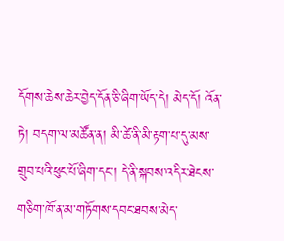དོགས་ཆེས་ཆེར་བྱེད་དོན་ཅི་ཞིག་ཡོད་དེ། མེད་དོ། འོན་ཏེ། བདག་ལ་མཚོན་ན། མི་ཚེ་ནི་མི་རྟག་པ་དུ་མས་གྲུབ་པའི་ཕུང་པོ་ཞིག་དང་། དེ་ནི་སྐབས་འདིར་ཐེངས་གཅིག་ཁོ་ན་མ་གཏོགས་དབང་ཐབས་མེད་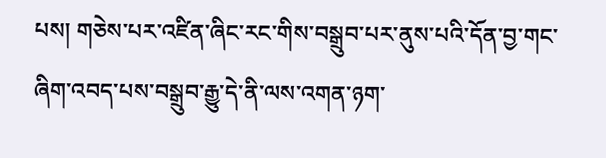པས། གཅེས་པར་འཛིན་ཞིང་རང་གིས་བསྒྲུབ་པར་ནུས་པའི་དོན་བྱ་གང་ཞིག་འབད་པས་བསྒྲུབ་རྒྱུ་དེ་ནི་ལས་འགན་ཉག་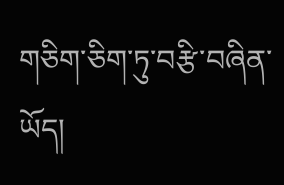གཅིག་ཅིག་ཏུ་བརྩི་བཞིན་ཡོད།